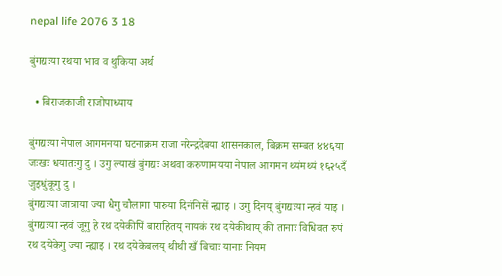nepal life 2076 3 18

बुंगद्यःया रथया भाव व थुकिया अर्थ

  • बिराजकाजी राजोपाध्याय

बुंगद्यःया नेपाल आगमनया घटनाक्रम राजा नरेन्द्रदेबया शासनकाल, बिक्रम सम्बत ४४६या जःखः धयातःगु दु । उगु ल्याखं बुंगद्यः अथवा करुणामयया नेपाल आगमन थ्यंमथ्यं १६२५दँ जुइधुंकूगु दु ।
बुंगद्यःया जात्राया ज्या धैगु चौलागा पारुया दिनंनिसें न्ह्याइ । उगु दिनय् बुंगद्यःया न्हवं याइ । बुंगद्यःया न्हवं जूगु हे रथ दयेकीपिं बाराहितय् नायकं रथ दयेकीथाय् की तानाः विधिवत रुपं रथ दयेकेगु ज्या न्ह्याइ । रथ दयेकेबलय् थीथी खँ बिचाः यानाः नियम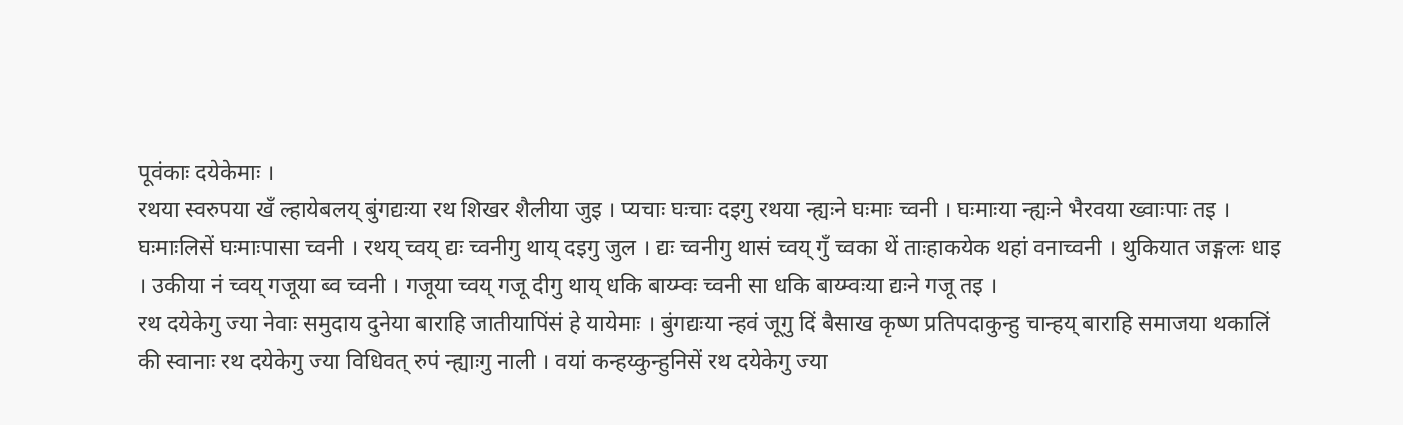पूवंकाः दयेकेमाः ।
रथया स्वरुपया खँ ल्हायेबलय् बुंगद्यःया रथ शिखर शैलीया जुइ । प्यचाः घःचाः दइगु रथया न्ह्यःने घःमाः च्वनी । घःमाःया न्ह्यःने भैरवया ख्वाःपाः तइ । घःमाःलिसें घःमाःपासा च्वनी । रथय् च्वय् द्यः च्वनीगु थाय् दइगु जुल । द्यः च्वनीगु थासं च्वय् गुँ च्वका थें ताःहाकयेक थहां वनाच्वनी । थुकियात जङ्गलः धाइ । उकीया नं च्वय् गजूया ब्व च्वनी । गजूया च्वय् गजू दीगु थाय् धकि बाय्म्वः च्वनी सा धकि बाय्म्वःया द्यःने गजू तइ ।
रथ दयेकेगु ज्या नेवाः समुदाय दुनेया बाराहि जातीयापिंसं हे यायेमाः । बुंगद्यःया न्हवं जूगु दिं बैसाख कृष्ण प्रतिपदाकुन्हु चान्हय् बाराहि समाजया थकालिं की स्वानाः रथ दयेकेगु ज्या विधिवत् रुपं न्ह्याःगु नाली । वयां कन्हय्कुन्हुनिसें रथ दयेकेगु ज्या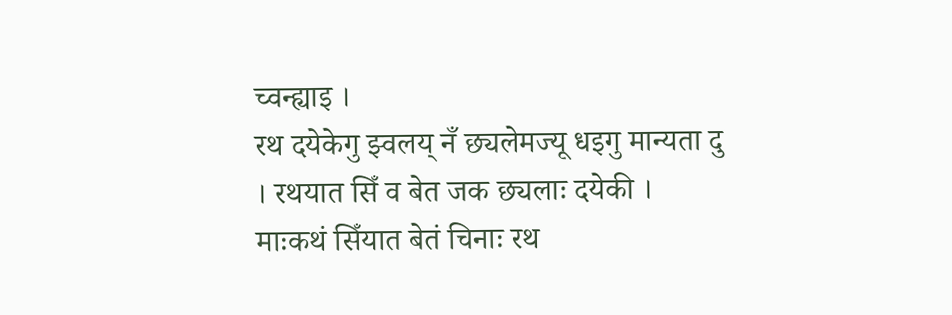च्वन्ह्याइ ।
रथ दयेकेगु झ्वलय् नँ छ्यलेमज्यू धइगु मान्यता दु । रथयात सिँ व बेत जक छ्यलाः दयेकी । माःकथं सिँयात बेतं चिनाः रथ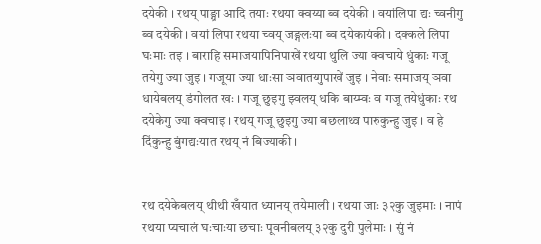दयेकी । रथय् पाङ्ग्रा आदि तयाः रथया क्वय्या ब्व दयेकी । वयांलिपा द्यः च्वनीगु ब्व दयेकी । वयां लिपा रथया च्वय् जङ्गलःया ब्व दयेकायंकी । दक्कले लिपा घःमाः तइ । बाराहि समाजयापिनिपाखें रथया थुलि ज्या क्वचाये धुंकाः गजू तयेगु ज्या जुइ । गजूया ज्या धाःसा ञवातय्गुपाखें जुइ । नेवाः समाजय् ञवा धायेबलय् डंगोलत खः । गजू छुइगु झ्वलय् धकि बाय्म्वः व गजू तयेधुंकाः रथ दयेकेगु ज्या क्वचाइ । रथय् गजू छुइगु ज्या बछलाथ्व पारुकुन्हु जुइ । व हे दिंकुन्हु बुंगद्यःयात रथय् नं बिज्याकी ।


रथ दयेकेबलय् थीथी खँयात ध्यानय् तयेमाली । रथया जाः ३२कु जुइमाः । नापं रथया प्यचालं घःचाःया छचाः पूवनीबलय् ३२कु दुरी पुलेमाः । सुं नं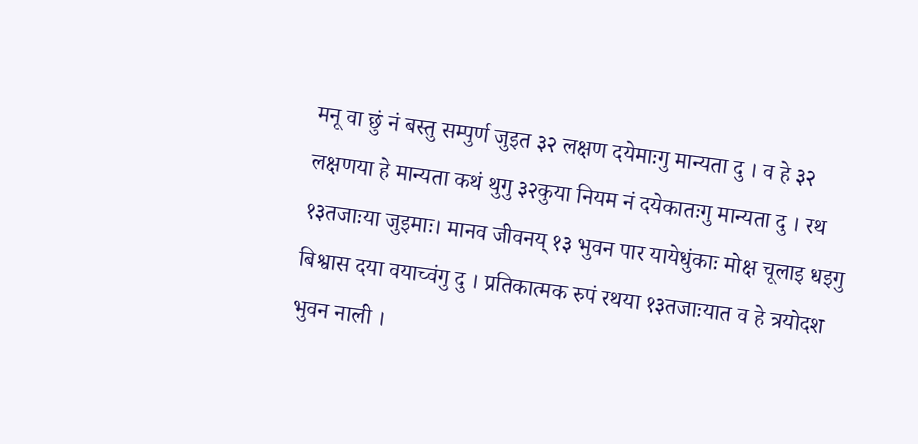मनू वा छुं नं बस्तु सम्पुर्ण जुइत ३२ लक्षण दयेमाःगु मान्यता दु । व हे ३२ लक्षणया हे मान्यता कथं थुगु ३२कुया नियम नं दयेकातःगु मान्यता दु । रथ १३तजाःया जुइमाः। मानव जीवनय् १३ भुवन पार यायेधुंकाः मोक्ष चूलाइ धइगु बिश्वास दया वयाच्वंगु दु । प्रतिकात्मक रुपं रथया १३तजाःयात व हे त्रयोदश भुवन नाली ।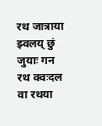रथ जात्राया झ्वलय् छुं जुयाः गन रथ क्वःदल वा रथया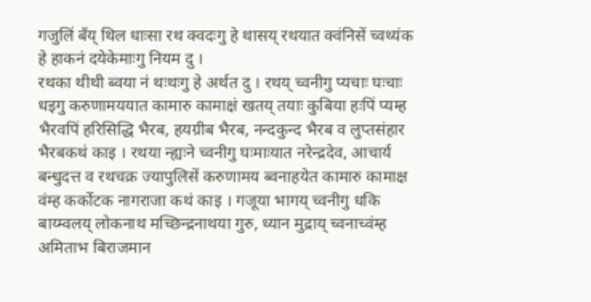गजुलिं बँय् थिल धाःसा रथ क्वदःगु हे थासय् रथयात क्वंनिसें च्वथ्यंक हे हाकनं दयेकेमाःगु नियम दु ।
रथका थीथी ब्वया नं थःथःगु हे अर्थत दु । रथय् च्वनीगु प्यचाः घःचाः धइगु करुणामययात कामारु कामाक्षं खतय् तयाः कुबिया हःपिं प्यम्ह भैरवपिं हरिसिद्धि भैरब, हयग्रीब भैरब, नन्दकुन्द भैरब व लुप्तसंहार भैरबकथं काइ । रथया न्ह्यःने च्वनीगु घःमाःयात नरेन्द्रदेव, आचार्य बन्धुदत्त व रथचक्र ज्यापुलिसें करुणामय ब्वनाहयेत कामारु कामाक्ष वंम्ह कर्कोटक नागराजा कथं काइ । गजूया भागय् च्वनीगु धकि बाय्म्वलय् लोकनाथ मच्छिन्द्रनाथया गुरु, ध्यान मुद्राय् च्वनाच्वंम्ह अमिताभ बिराजमान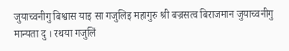जुयाच्वनीगु बिश्वास याइ सा गजुलिइ महागुरु श्री बज्रसत्व बिराजमान जुयाच्वनीगु मान्यता दु । रथया गजुलिं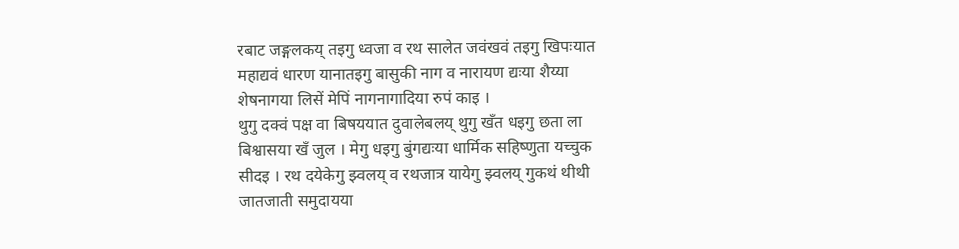रबाट जङ्गलकय् तइगु ध्वजा व रथ सालेत जवंखवं तइगु खिपःयात महाद्यवं धारण यानातइगु बासुकी नाग व नारायण द्यःया शैय्या शेषनागया लिसें मेपिं नागनागादिया रुपं काइ ।
थुगु दक्वं पक्ष वा बिषययात दुवालेबलय् थुगु खँत धइगु छता ला बिश्वासया खँ जुल । मेगु धइगु बुंगद्यःया धार्मिक सहिष्णुता यच्चुक सीदइ । रथ दयेकेगु झ्वलय् व रथजात्र यायेगु झ्वलय् गुकथं थीथी जातजाती समुदायया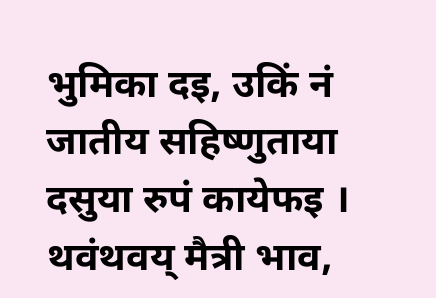भुमिका दइ, उकिं नं जातीय सहिष्णुताया दसुया रुपं कायेफइ । थवंथवय् मैत्री भाव,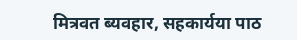मित्रवत ब्यवहार, सहकार्यया पाठ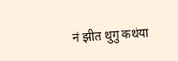नं झीत थुगु कथंया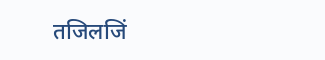तजिलजिं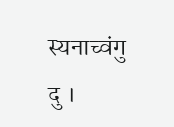स्यनाच्वंगु दु ।